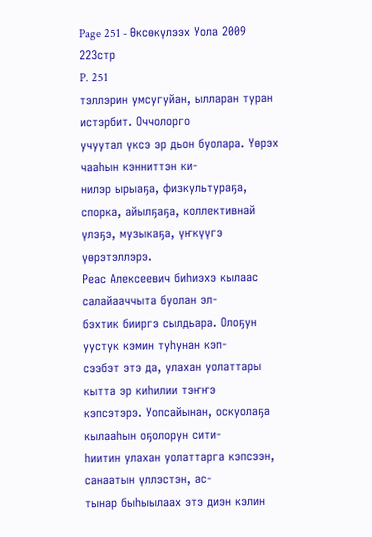Page 251 - Өксөкүлээх Уола 2009 223стр
P. 251
тэллэрин умсугуйан, ылларан туран истэрбит. Оччолорго
учуутал үксэ эр дьон буолара. Үөрэх чааһын кэнниттэн ки-
нилэр ырыаҕа, физкультураҕа, спорка, айылҕаҕа, коллективнай
үлэҕэ, музыкаҕа, үҥкүүгэ үөрэтэллэрэ.
Реас Алексеевич биһиэхэ кылаас салайааччыта буолан эл-
бэхтик бииргэ сылдьара. Олоҕун уустук кэмин туһунан кэп-
сээбэт этэ да, улахан уолаттары кытта эр киһилии тэҥҥэ
кэпсэтэрэ. Уопсайынан, оскуолаҕа кылааһын оҕолорун сити-
һиитин улахан уолаттарга кэпсээн, санаатын үллэстэн, ас-
тынар быһыылаах этэ диэн кэлин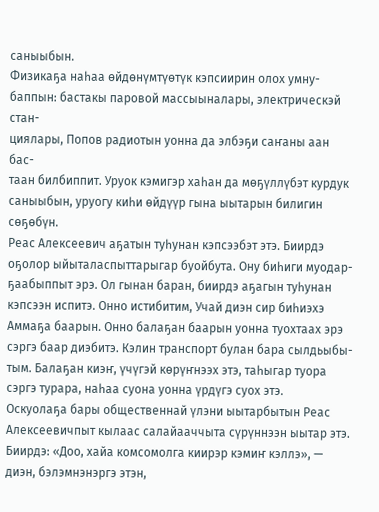саныыбын.
Физикаҕа наһаа өйдөнүмтүөтүк кэпсиирин олох умну-
баппын: бастакы паровой массыыналары, электрическэй стан-
циялары, Попов радиотын уонна да элбэҕи саҥаны аан бас-
таан билбиппит. Уруок кэмигэр хаһан да мөҕүллүбэт курдук
саныыбын, уруогу киһи өйдүүр гына ыытарын билигин
сөҕөбүн.
Реас Алексеевич аҕатын туһунан кэпсээбэт этэ. Биирдэ
оҕолор ыйыталаспыттарыгар буойбута. Ону биһиги муодар-
ҕаабыппыт эрэ. Ол гынан баран, биирдэ аҕагын туһунан
кэпсээн испитэ. Онно истибитим, Учай диэн сир биһиэхэ
Аммаҕа баарын. Онно балаҕан баарын уонна туохтаах эрэ
сэргэ баар диэбитэ. Кэлин транспорт булан бара сылдьыбы-
тым. Балаҕан киэҥ, үчүгэй көрүҥнээх этэ, таһыгар туора
сэргэ турара, наһаа суона уонна үрдүгэ суох этэ.
Оскуолаҕа бары общественнай үлэни ыытарбытын Реас
Алексеевичпыт кылаас салайааччыта сүрүннээн ыытар этэ.
Биирдэ: «Доо, хайа комсомолга киирэр кэмиҥ кэллэ», —
диэн, бэлэмнэнэргэ этэн,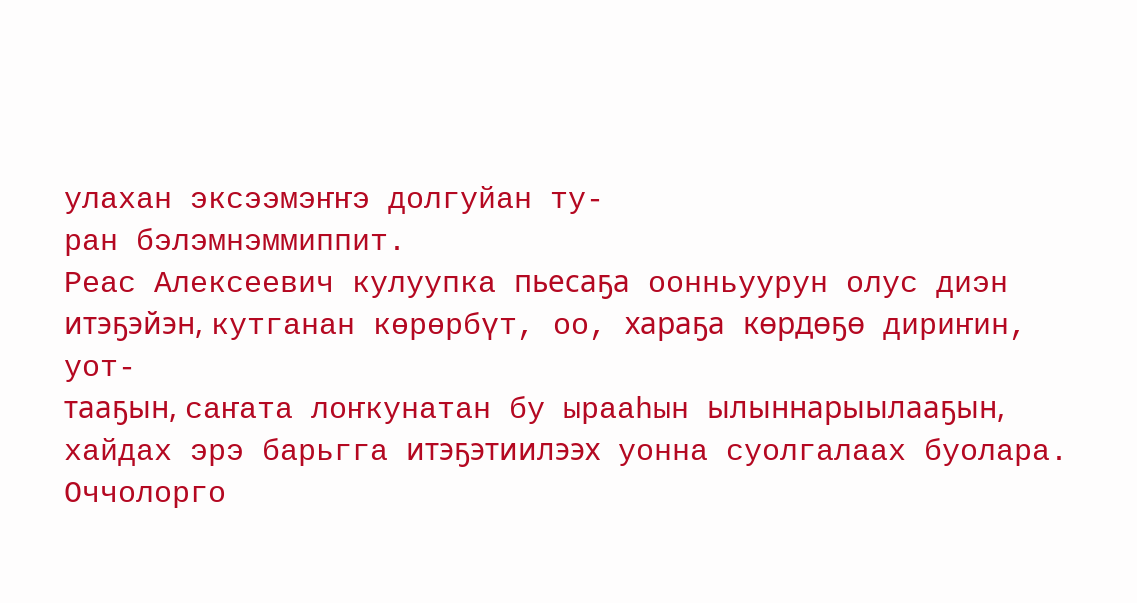улахан эксээмэҥҥэ долгуйан ту-
ран бэлэмнэммиппит.
Реас Алексеевич кулуупка пьесаҕа оонньуурун олус диэн
итэҕэйэн, кутганан көрөрбүт, оо, хараҕа көрдөҕө дириҥин, уот-
тааҕын, саҥата лоҥкунатан бу ырааһын ылыннарыылааҕын,
хайдах эрэ барьгга итэҕэтиилээх уонна суолгалаах буолара.
Оччолорго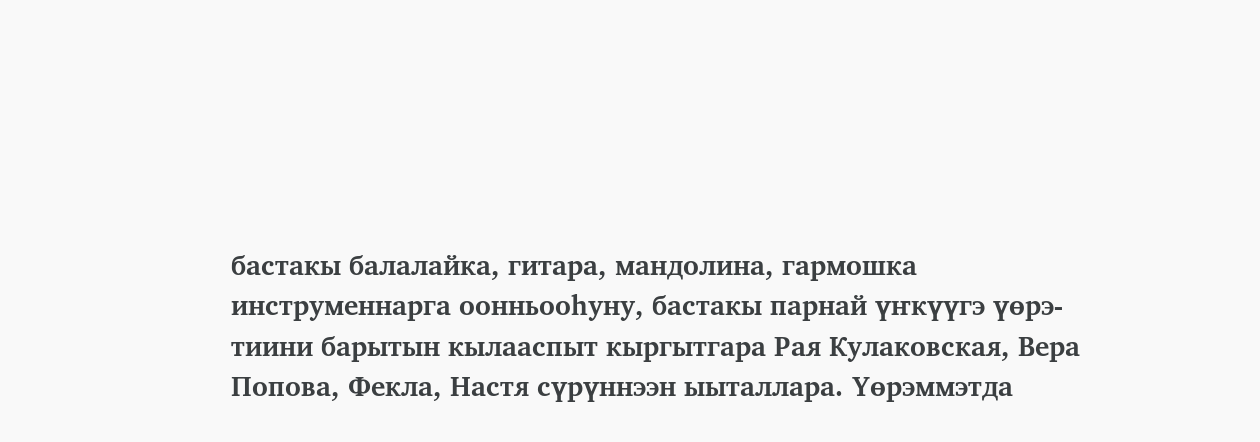бастакы балалайка, гитара, мандолина, гармошка
инструменнарга оонньооһуну, бастакы парнай үҥкүүгэ үөрэ-
тиини барытын кылааспыт кыргытгара Рая Кулаковская, Вера
Попова, Фекла, Настя сүрүннээн ыыталлара. Үөрэммэтда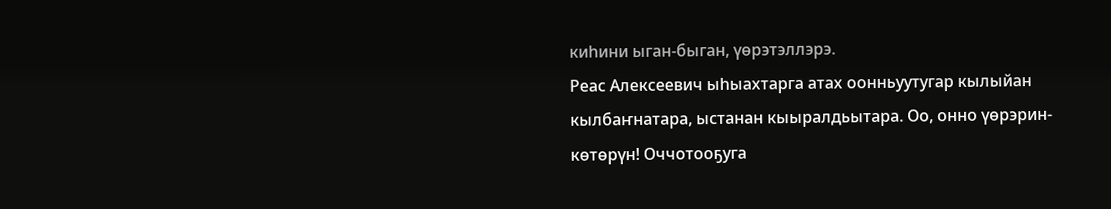киһини ыган-быган, үөрэтэллэрэ.
Реас Алексеевич ыһыахтарга атах оонньуутугар кылыйан
кылбаҥнатара, ыстанан кыыралдьытара. Оо, онно үөрэрин-
көтөрүн! Оччотооҕуга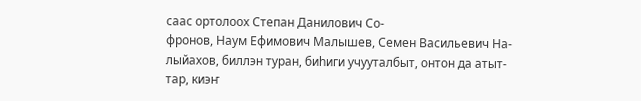саас ортолоох Степан Данилович Со-
фронов, Наум Ефимович Малышев, Семен Васильевич На-
лыйахов, биллэн туран, биһиги учууталбыт, онтон да атыт-
тар, киэҥ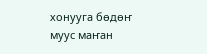хонууга бөдөҥ муус маҥан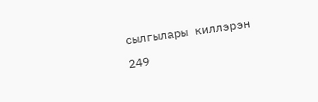сылгылары киллэрэн
249